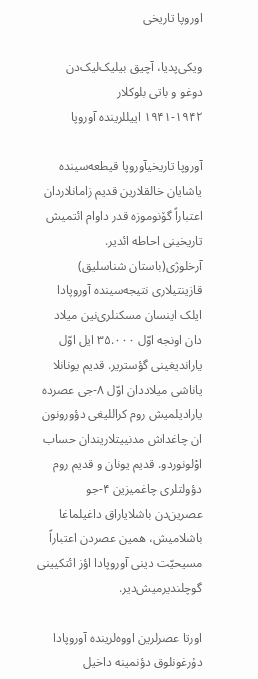اوروپا تاریخی

ویکی‌پدیا، آچیق بیلیک‌لیک‌دن
دوغو و باتی بلوکلار
۱۹۴۱-۱۹۴۲ اییللرینده آوروپا

آوروپا تاریخیآوروپا قیطعه‌سینده یاشایان خالقلارین قدیم زامانلاردان اعتباراً گۆنوموزه قدر داوام ائتمیش تاریخینی احاطه ائدیر. آرخلوژی(باستان شناسلیق) قازینتیلاری نتیجه‌سینده آوروپادا ایلک اینسان مسکنلری‌نین میلاد دان اونجه اوّل ۳۵.۰۰۰ ایل اوّل یاراندیغینی گؤستریر. قدیم یونانلا یاناشی میلاددان اوّل ۸-جی عصرده یارادیلمیش روم کراللیغی دؤورونون ان چاغداش مدنییتلاریندان حساب اوْلونوردو. قدیم یونان و قدیم روم دؤولتلری چاغمیزین ۴-جو عصرین‌دن باشلایا‌راق داغیلماغا باشلامیش، همین عصردن اعتباراً مسیحیّت دینی آوروپادا اؤز ائتکیینی گوچلندیرمیش‌دیر.

اورتا عصرلرین اووه‌لرینده آوروپادا دۇرغونلوق دؤنمینه داخیل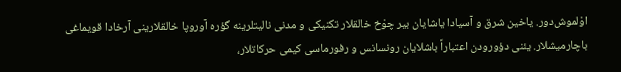اوْلموش‌دور. یاخین شرق و آسیادا یاشایان بیر چوْخ خالقلار تکنیکی و مدنی نالیتلرینه گؤره آوروپا خالقلارینی آرخا‌دا قویماغی باچارمیشلار. یئنی دؤورودن اعتباراً باشلایان رونسانس و رفورماسی کیمی حرکاتلار،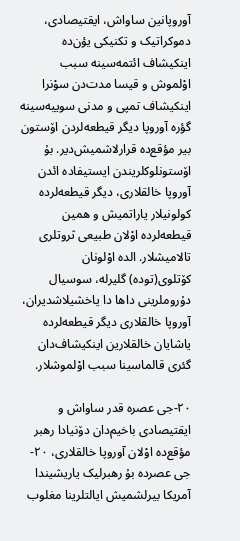آوروپانین ساواش، ایقتیصادی، دموکراتیک و تکنیکی یؤن‌ده اینکیشاف ائتمه‌سینه سبب اوْلموش و قیسا مدت‌دن سوْنرا اینکیشاف تمپی و مدنی سوییه‌سینه گؤره آوروپا دیگر قیطعه‌لردن اۆستون بیر مؤقع‌ده قرارلاشمیش‌دیر. بۇ اۆستونلوکلریندن ایستیفا‌ده ائدن آوروپا خالقلاری، دیگر قیطعه‌لرده کولونیلار یاراتمیش و همین قیطعه‌لرده اوْلان طبیعی ثروتلری تالامیشلار. الده اوْلونان کۆتلوی(توده) گلیرله، سوسیال دۇروملرینی داها دا یاخشیلاشدیران، آوروپا خالقلاری دیگر قیطعه‌لرده یاشایان خالقلارین اینکیشاف‌دان گئری قالما‌سینا سبب اوْلموشلار.

۲۰-جی عصره قدر ساواش و ایقتیصادی باخیم‌دان دۆنیا‌دا رهبر مؤقع‌ده اوْلان آوروپا خالقلاری، ۲۰-جی عصرده بۇ رهبرلیک یاریشیندا آمریکا بیرلشمیش ایالتلرینا مغلوب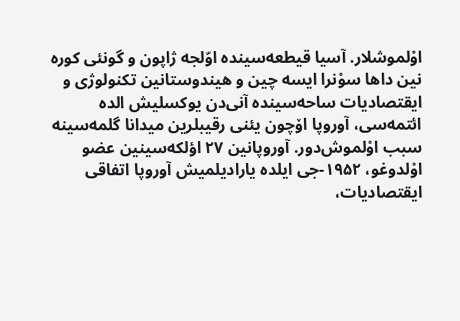اوْلموشلار. آسیا قیطعه‌سینده اوّلجه ژاپون و گونئی کوره نین داها سوْنرا ایسه چین و هیندوستانین تکنولوژی و ایقتصادیات ساحه‌سینده آنی‌دن یوکسلیش الده ائتمه‌سی، آوروپا اۆچون یئنی رقیبلرین میدانا گلمه‌سینه سبب اوْلموش‌دور. آوروپانین ۲۷ اؤلکه‌سینین عضو اوْلدوغو، ۱۹۵۲-جی ایلده یارادیلمیش آوروپا اتفاقی ایقتصادیات،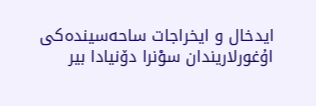ایدخال و ایخراجات ساحه‌سینده‌کی اۇغورلاریندان سوْنرا دۆنیا‌دا بیر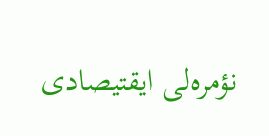نؤمره‌لی ایقتیصادی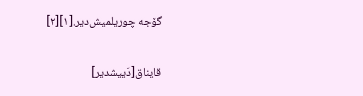گۆجه چوریلمیش‌دیر.[۱][۲]

قایناق[دَییشدیر]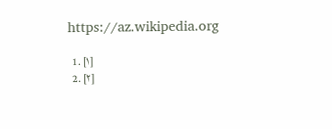https://az.wikipedia.org

  1. [۱]
  2. [۲]